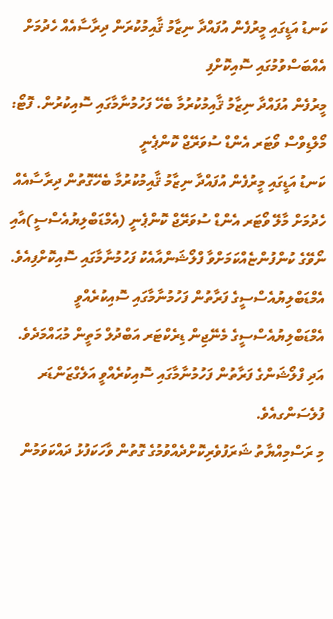ކަނޑު އަޑީގައި މީރުފެން އުފައްދާ ނިޒާމު ޤާއިމުކުރަން ދިރާސާއެއް ހެދުމަށް އެއްބަސްވުމުގައި ސޮއިކޮށްފި
މީރުފެން އުފައްދާ ނިޒާމު ޤާއިމުކުރުމާ ބެހޭ ފަހުމުނާމާގައި ސޮއިކުރުން. ފޮޓޯ: މޯލްޑިވްސް ވޯޓަރ އެންޑް ސުވަރޭޖް ކޮންޕެނީ
ކަނޑު އަޑީގައި މީރުފެން އުފައްދާ ނިޒާމު ޤާއިމުކުރުމާ ބެހޭގޮތުން ދިރާސާއެއް ހެދުމަށް މާލޭ ވޯޓަރ އެންޑް ސުވަރޭޖް ކޮންޕެނީ (އެމްޑަބްލިޔުއެސްސީ)އާއި ނޯވޭގެ ކުންފުންޏެއްކަމަށްވާ ފްލޯޝަންއާއެކު ފަހުމުނާމާގައި ސޮއިކޮށްފިއެވެ.
އެމްޑަބްލިޔުއެސްސީގެ ފަރާތުން ފަހުމުނާމާގައި ސޮއިކުރެއްވީ އެމްޑަބްލިޔުއެސްސީގެ މެނޭޖިން ޑިރެކްޓަރ އަބްދުލް މަތީން މުޙައްމަދެވެ. އަދި ފްލޯޝަންގެ ފަރާތުން ފަހުމުނާމާގައި ސޮއިކުރެއްވީ އަލެގްޒަންޑަރ ފުލެސަންގއެވެ.
މި ރަސްމިއްޔާތު ޝަރަފުވެރިކޮށްދެއްވުމުގެ ގޮތުން ވާހަކަފުޅު ދައްކަވަމުން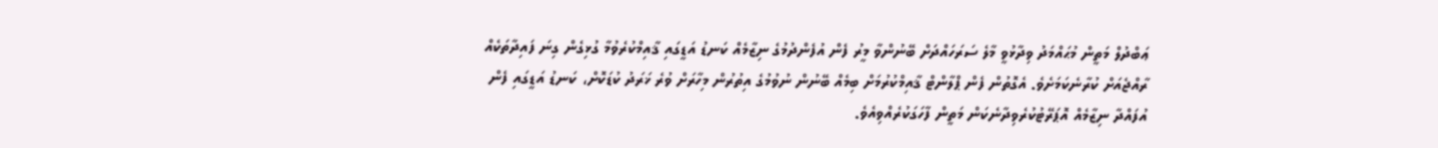ޢަބްދުލް މަތީން މުޙައްމަދު ވިދާޅުވީ މާލެ ސަރަހައްދަށް ބޭނުންވާ މީރު ފެން އުފެންދުމުގެ ނިޒާމެއް ކަނޑު އަޑީގައި ޤާއިމްކުރެވުމާ ގުޅިގެން ގިނަ ފައިދާތަކެއް ރާއްޖެއަށް ކުރާނެކަމަށެވެ. އެގޮތުން ފެން ޕްލާންޓް ޤާއިމްކުރުމަށް ބިމެއް ބޭނުން ނުވުމުގެ އިތުރުން މިހާރަށް ވުރެ ޚަރަދު ކުޑަކޮށް، ކަނޑު އަޑީގައި ފެން އުފައްދާ ނިޒާމެއް އޮޕަރޭޓުކުރެވިދާނެކަން މަތީން ފާހަގަކުރެއްވިއެވެ.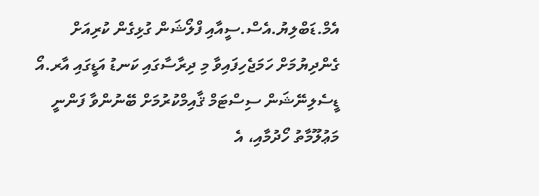އެމް.ޑަބްލިޔު.އެސް.ސީއާއި ފްލޯޝަން ގުޅިގެން ކުރިއަށް ގެންދިޔުމަށް ހަމަޖެހިފައިވާ މި ދިރާސާގައި ކަނޑު އަޑީގައި އާރ.އޯ ޑީސެލިނޭޝަން ސިސްޓަމް ޤާއިމްކުރުމަށް ބޭނުންވާ ފަންނީ މަޢުލޫމާތު ހޯދުމާއި، އެ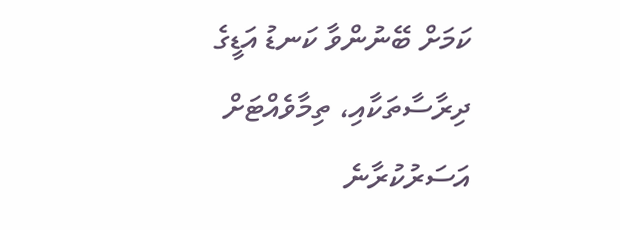ކަމަށް ބޭނުންވާ ކަނޑު އަޑީގެ ދިރާސާތަކާއި، ތިމާވެއްޓަށް އަސަރުކުރާނެ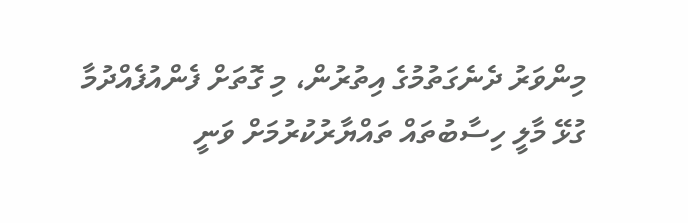މިންވަރު ދެނެގަތުމުގެ އިތުރުން، މި ގޮތަށް ފެންއުފެއްދުމާ ގުޅޭ މާލީ ހިސާބުތައް ތައްޔާރުކުރުމަށް ވަނީ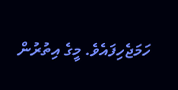ހަމަޖެހިފައެވެ. މީގެ އިތުރުން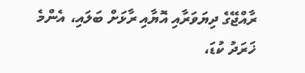ރާއްޖޭގެ ދިޔަވަރާއި އޮޔާއި ރާޅަށް ބަލައި، އެންމެ ޚަރަދު ކުޑަ،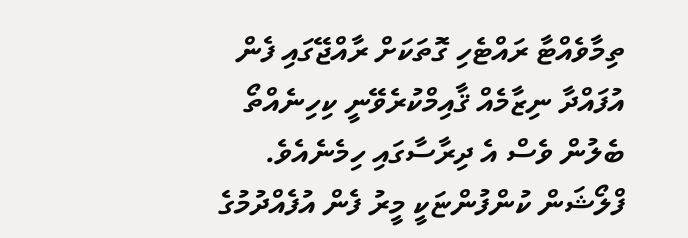ތިމާވެއްޓާ ރައްޓެހި ގޮތަކަށް ރާއްޖޭގައި ފެން އުފައްދާ ނިޒާމެއް ޤާއިމްކުރެވޭނީ ކިހިނެއްތޯ ބެލުން ވެސް އެ ދިރާސާގައި ހިމެނެއެވެ.
ފްލޯޝަން ކުންފުންޏަކީ މީރު ފެން އުފެއްދުމުގެ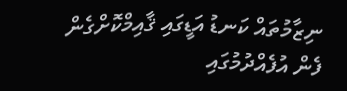ނިޒާމުތައް ކަނޑު އަޑީގައި ޤާއިމްކޮށްގެން ފެން އުފެއްދުމުގައި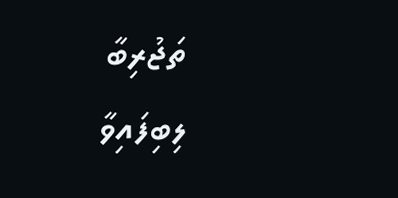ތަޖުރިބާ ލިބިފައިވާ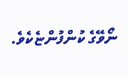ނޯވޭގެ ކުންފުންޏެކެވެ.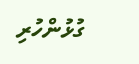ގުޅުންހުރި